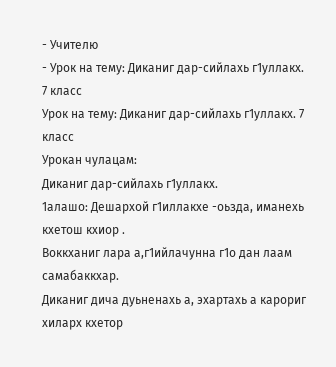- Учителю
- Урок на тему: Диканиг дар-сийлахь г1уллакх. 7 класс
Урок на тему: Диканиг дар-сийлахь г1уллакх. 7 класс
Урокан чулацам:
Диканиг дар-сийлахь г1уллакх.
1алашо: Дешархой г1иллакхе -оьзда, иманехь кхетош кхиор .
Воккханиг лара а,г1ийлачунна г1о дан лаам самабаккхар.
Диканиг дича дуьненахь а, эхартахь а карориг хиларх кхетор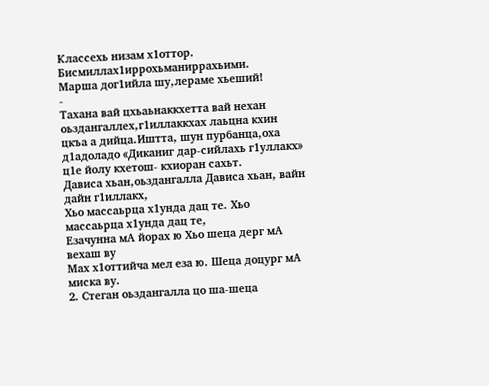Классехь низам х1оттор.
Бисмиллах1иррохьманиррахьими.
Марша дог1ийла шу,лераме хьеший!
-
Тахана вай цхьаьнаккхетта вай нехан оьздангаллех,г1иллаккхах лаьцна кхин цкъа а дийца.Иштта, шун пурбанца,оха д1адоладо «Диканиг дар-сийлахь г1уллакх» ц1е йолу кхетош- кхиоран сахьт.
Дависа хьан,оьздангалла Дависа хьан, вайн дайн г1иллакх,
Хьо массаьрца х1унда дац те. Хьо массаьрца х1унда дац те,
Езачунна мА йорах ю Хьо шеца дерг мА вехаш ву
Мах х1оттийча мел еза ю. Шеца доцург мА миска ву.
2. Стеган оьздангалла цо ша-шеца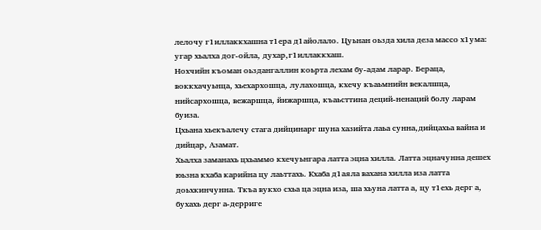лелочу г1иллаккхашна т1ера д1айолало. Цуьнан оьзда хила деза массо х1ума: угар хьалха дог-ойла, духар,г1иллаккхаш.
Нохчийн къоман оьздангаллин коьрта лехам бу-адам ларар. Бераца, воккхачуьнца, хьехархошца, лулахошца, кхечу къаьмнийн векалшца, нийсархошца, вежаршца, йижаршца, къаьсттина деций-ненаций болу ларам буиза.
Цхьана хьекъалечу стага дийцинарг шуна хазийта лаьа сунна,дийцахьа вайна и дийцар, Азамат.
Хьалха заманахь цхьаммо кхечуьнгара латта эцна хилла. Латта эцначунна дешех юьзна кхаба карийна цу лаьттахь. Кхаба д1аяла вахана хилла иза латта доьхкинчунна. Ткъа вукхо схьа ца эцна иза, ша хьуна латта а, цу т1ехь дерг а, бухахь дерг а-дерриге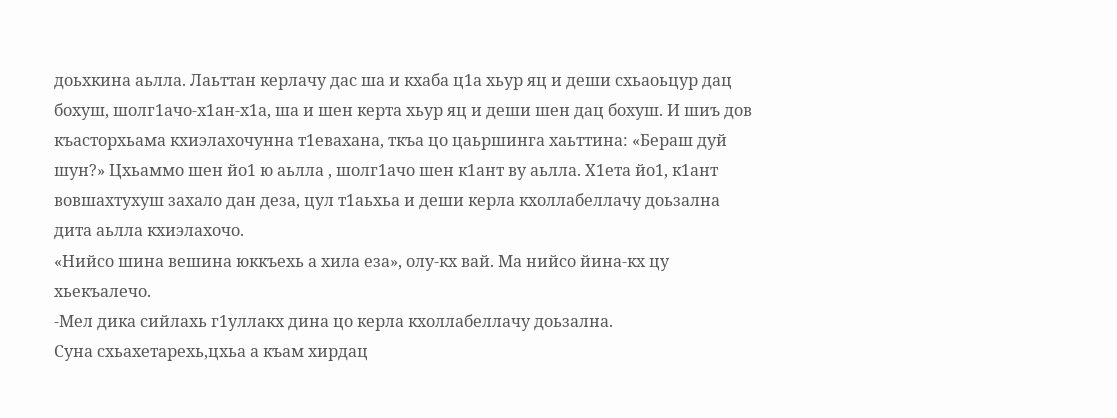доьхкина аьлла. Лаьттан керлачу дас ша и кхаба ц1а хьур яц и деши схьаоьцур дац бохуш, шолг1ачо-х1ан-х1а, ша и шен керта хьур яц и деши шен дац бохуш. И шиъ дов къасторхьама кхиэлахочунна т1евахана, ткъа цо цаьршинга хаьттина: «Бераш дуй шун?» Цхьаммо шен йо1 ю аьлла , шолг1ачо шен к1ант ву аьлла. Х1ета йо1, к1ант вовшахтухуш захало дан деза, цул т1аьхьа и деши керла кхоллабеллачу доьзална дита аьлла кхиэлахочо.
«Нийсо шина вешина юккъехь а хила еза», олу-кх вай. Ма нийсо йина-кх цу хьекъалечо.
-Мел дика сийлахь г1уллакх дина цо керла кхоллабеллачу доьзална.
Суна схьахетарехь,цхьа а къам хирдац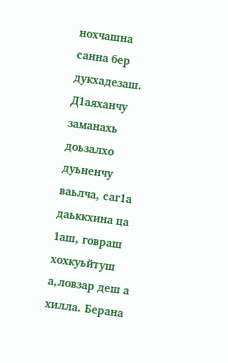нохчашна санна бер дукхадезаш.
Д1аяханчу заманахь доьзалхо дуьненчу ваьлча, саг1а даьккхина ца 1аш, говраш хохкуьйтуш а,ловзар деш а хилла. Берана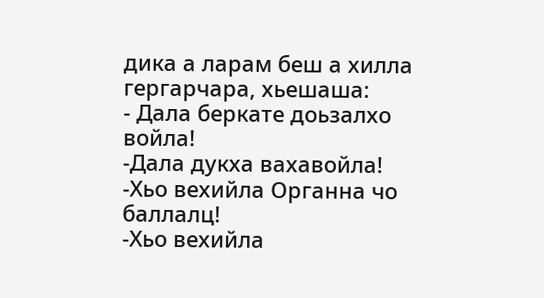дика а ларам беш а хилла гергарчара, хьешаша:
- Дала беркате доьзалхо войла!
-Дала дукха вахавойла!
-Хьо вехийла Органна чо баллалц!
-Хьо вехийла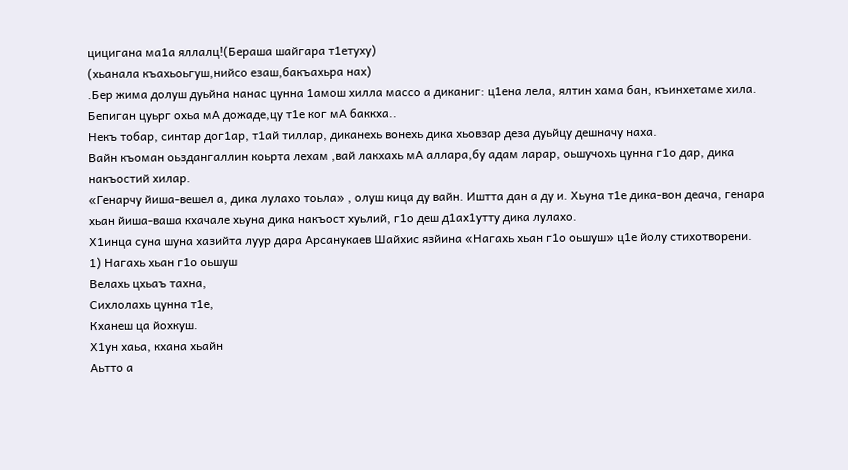цицигана ма1а яллалц!(Бераша шайгара т1етуху)
(хьанала къахьоьгуш,нийсо езаш,бакъахьра нах)
.Бер жима долуш дуьйна нанас цунна 1амош хилла массо а диканиг: ц1ена лела, ялтин хама бан, къинхетаме хила.
Бепиган цуьрг охьа мА дожаде,цу т1е ког мА баккха..
Некъ тобар, синтар дог1ар, т1ай тиллар, диканехь вонехь дика хьовзар деза дуьйцу дешначу наха.
Вайн къоман оьздангаллин коьрта лехам ,вай лакхахь мА аллара,бу адам ларар, оьшучохь цунна г1о дар, дика накъостий хилар.
«Генарчу йиша-вешел а, дика лулахо тоьла» , олуш кица ду вайн. Иштта дан а ду и. Хьуна т1е дика-вон деача, генара хьан йиша-ваша кхачале хьуна дика накъост хуьлий, г1о деш д1ах1утту дика лулахо.
Х1инца суна шуна хазийта луур дара Арсанукаев Шайхис язйина «Нагахь хьан г1о оьшуш» ц1е йолу стихотворени.
1) Нагахь хьан г1о оьшуш
Велахь цхьаъ тахна,
Сихлолахь цунна т1е,
Кханеш ца йохкуш.
Х1ун хаьа, кхана хьайн
Аьтто а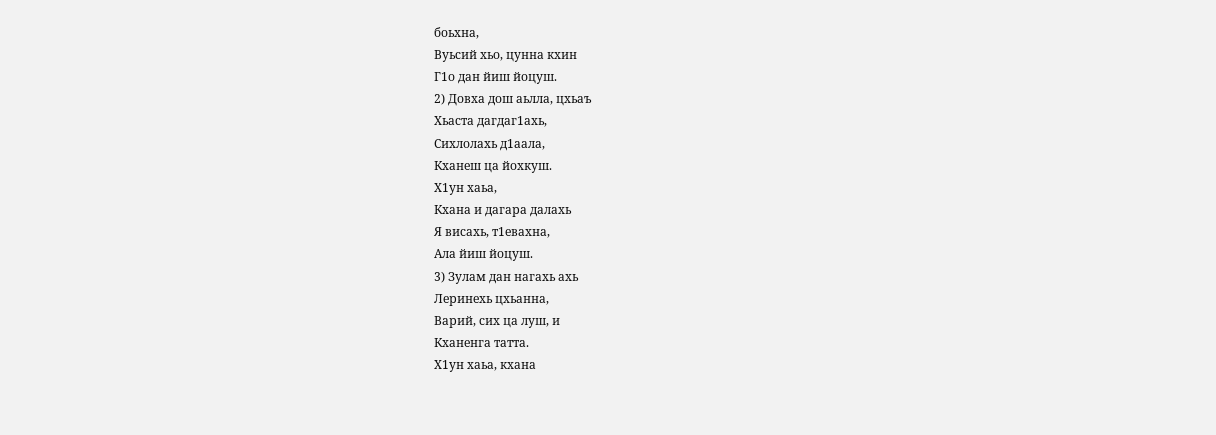боьхна,
Вуьсий хьо, цунна кхин
Г1о дан йиш йоцуш.
2) Довха дош аьлла, цхьаъ
Хьаста дагдаг1ахь,
Сихлолахь д1аала,
Кханеш ца йохкуш.
Х1ун хаьа,
Кхана и дагара далахь
Я висахь, т1евахна,
Ала йиш йоцуш.
3) Зулам дан нагахь ахь
Леринехь цхьанна,
Варий, сих ца луш, и
Кханенга татта.
Х1ун хаьа, кхана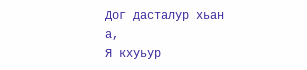Дог дасталур хьан а,
Я кхуьур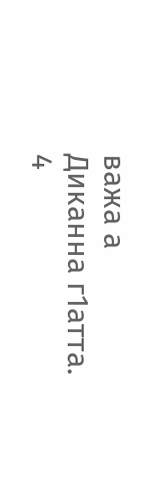важа а
Диканна г1атта.
4